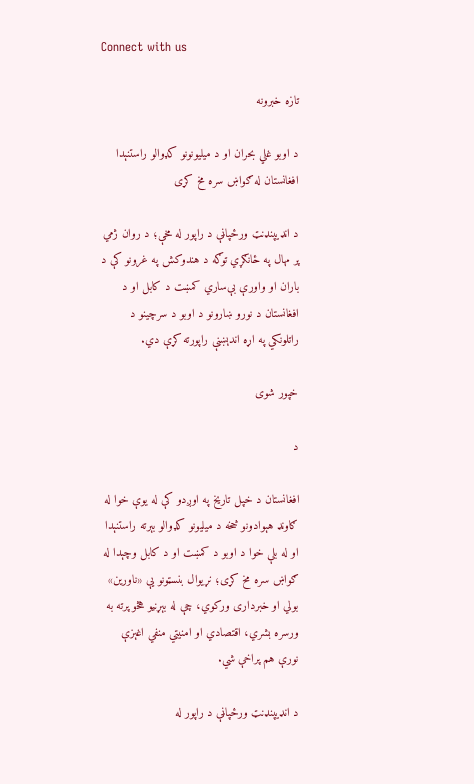Connect with us

تازه خبرونه

د اوبو غلي بحران او د میلیونونو کډوالو راستنېدا افغانستان له ګواښ سره مخ کړی

د انډیپنډنټ ورځپاڼې د راپور له مخې؛ د روان ژمي پر مهال په ځانګړي توګه د هندوکش په غرونو کې د باران او واورې بې‌ساري کمښت د کابل او د افغانستان د نورو ښارونو د اوبو د سرچینو د راتلونکي په اړه اندېښنې راپورته کړې دي.

خپور شوی

د

افغانستان د خپل تاریخ په اوږدو کې له یوې خوا له ګاونډ هېوادونو څخه د میلیونو کډوالو بېرته راستنېدا او له بلې خوا د اوبو د کمښت او د کابل وچېدا له ګواښ سره مخ کړی؛ نړیوال بنسټونو یې «ناورین» بولي او خبرداری ورکوي، چې له بېړنیو هڅو پرته به ورسره بشري، اقتصادي او امنیتي منفي اغېزې نورې هم پراخې شي.

د انډیپنډنټ ورځپاڼې د راپور له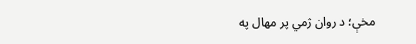مخې؛ د روان ژمي پر مهال په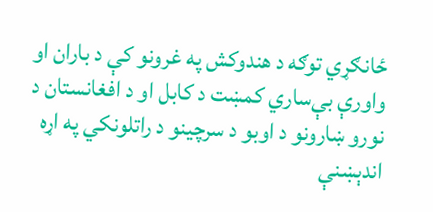ځانګړي توګه د هندوکش په غرونو کې د باران او واورې بې‌ساري کمښت د کابل او د افغانستان د نورو ښارونو د اوبو د سرچینو د راتلونکي په اړه اندېښنې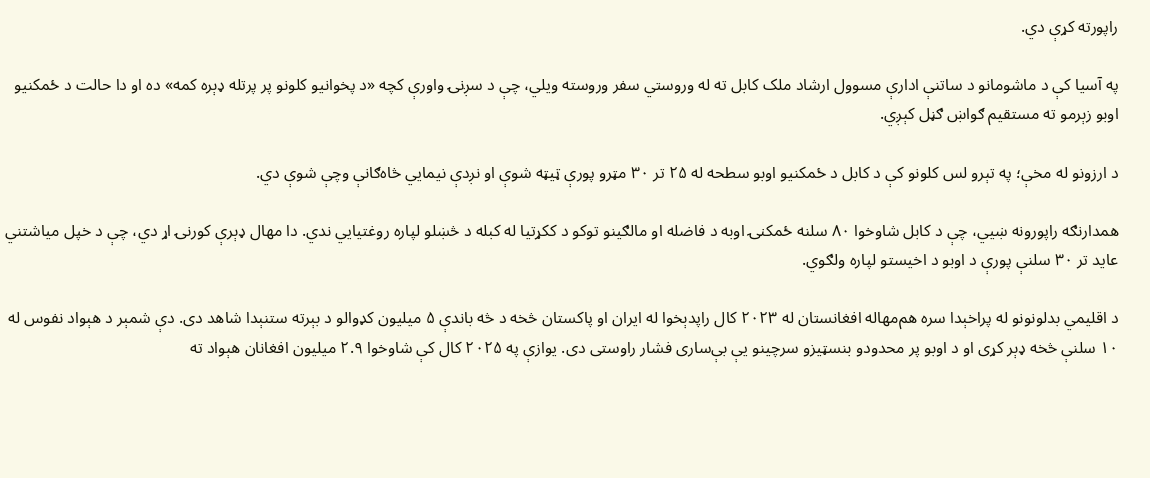راپورته کړې دي.

په آسیا کې د ماشومانو د ساتنې ادارې مسوول ارشاد ملک کابل ته له وروستي سفر وروسته ویلي، چې د سږنۍ واورې کچه «د پخوانیو کلونو پر پرتله ډېره کمه» ده او دا حالت د ځمکنیو اوبو زېرمو ته مستقیم ګواښ ګڼل کېږي.

د ارزونو له مخې؛ په تېرو لس کلونو کې د کابل د ځمکنیو اوبو سطحه له ۲۵ تر ۳۰ مټرو پورې ټیټه شوې او نږدې نیمایي څاه‌ګانې وچې شوې دي.

همدارنګه راپورونه ښيي، چې د کابل شاوخوا ۸۰ سلنه ځمکنۍ اوبه د فاضله او مالګینو توکو د ککړتیا له کبله د څښلو لپاره روغتیایي ندي. دا مهال ډېرې کورنۍ اړ دي، چې د خپل میاشتني عاید تر ۳۰ سلنې پورې د اوبو د اخیستو لپاره ولګوي.

د اقلیمي بدلونونو له پراخېدا سره هم‌مهاله افغانستان له ۲۰۲۳ کال راپدېخوا له ایران او پاکستان څخه د څه باندې ۵ میلیون کډوالو د بېرته ستنېدا شاهد دی. دې شمېر د هېواد نفوس له ۱۰ سلنې څخه ډېر کړی او د اوبو پر محدودو بنسټیزو سرچینو یې بې‌ساری فشار راوستی دی. یوازې په ۲۰۲۵ کال کې شاوخوا ۲.۹ میلیون افغانان هېواد ته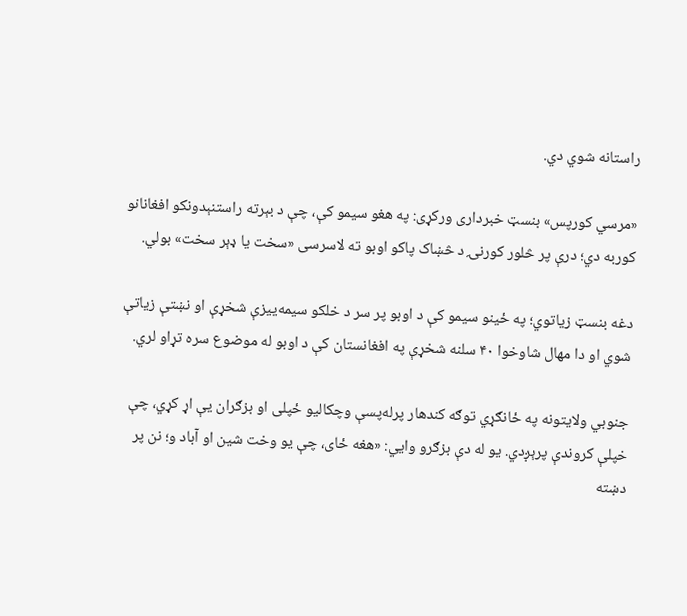راستانه شوي دي.

«مرسي کورپس» بنسټ خبرداری ورکړی: په هغو سیمو کې، چې د بېرته راستنېدونکو افغانانو کوربه دي؛ درې ‌پر‌ څلور کورنۍ د څښاک پاکو اوبو ته لاسرسی «سخت یا ډېر سخت» بولي.

دغه بنسټ زیاتوي؛ په ځینو سیمو کې د اوبو پر سر د خلکو سیمه‌ییزې شخړې او نښتې زیاتې شوي او دا مهال شاوخوا ۴۰ سلنه شخړې په افغانستان کې د اوبو له موضوع سره تړاو لري.

جنوبي ولایتونه په ځانګړي توګه کندهار پرله‌پسې وچکالیو ځپلی او بزګران یې اړ کړي، چې خپلې کروندې پرېږدي. یو له دې بزګرو وايي: «هغه ځای، چې یو وخت شین او آباد و؛ نن پر دښته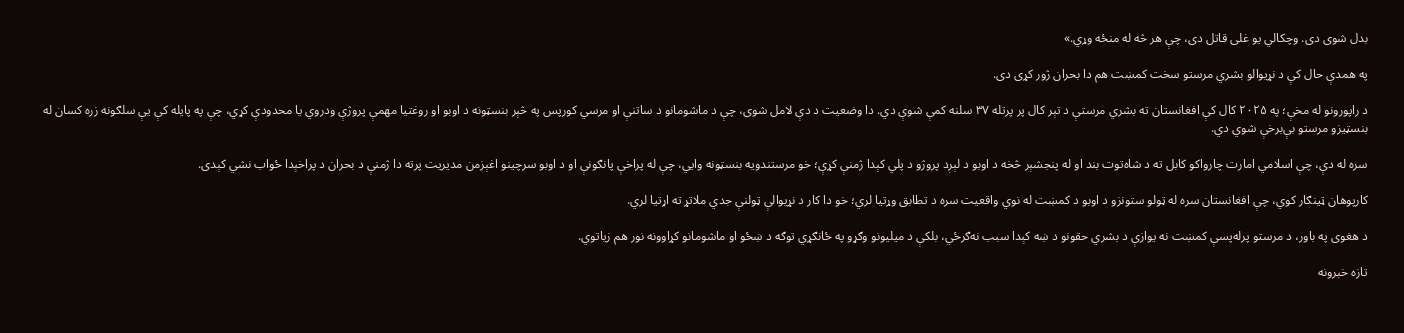بدل شوی دی. وچکالي یو غلی قاتل دی، چې هر څه له منځه وړي.»

په همدې حال کې د نړیوالو بشري مرستو سخت کمښت هم دا بحران ژور کړی دی.

د راپورونو له مخې؛ په ۲۰۲۵ کال کې افغانستان ته بشري مرستې د تېر کال پر پرتله ۳۷ سلنه کمې شوې دي. دا وضعیت د دې لامل شوی، چې د ماشومانو د ساتنې او مرسي کورپس په څېر بنسټونه د اوبو او روغتیا مهمې پروژې ودروي یا محدودې کړي، چې په پایله کې یې سلګونه زره کسان له بنسټیزو مرستو بې‌برخې شوي دي.

سره له دې، چې اسلامي امارت چارواکو کابل ته د شاه‌توت بند او له پنجشېر څخه د اوبو د لېږد پروژو د پلي کېدا ژمنې کړې؛ خو مرستندویه بنسټونه وایي، چې له پراخې پانګونې او د اوبو سرچینو اغېزمن مدیریت پرته دا ژمنې د بحران د پراخېدا ځواب نشي کېدی.

کارپوهان ټینګار کوي، چې افغانستان سره له ټولو ستونزو د اوبو د کمښت له نوي واقعیت سره د تطابق وړتیا لري؛ خو دا کار د نړیوالې ټولنې جدي ملاتړ ته اړتیا لري.

د هغوی په باور، د مرستو پرله‌پسې کمښت نه یوازې د بشري حقونو د ښه کېدا سبب نه‌ګرځي، بلکې د میلیونو وګړو په ځانګړي توګه د ښځو او ماشومانو کړاوونه نور هم زیاتوي.

تازه خبرونه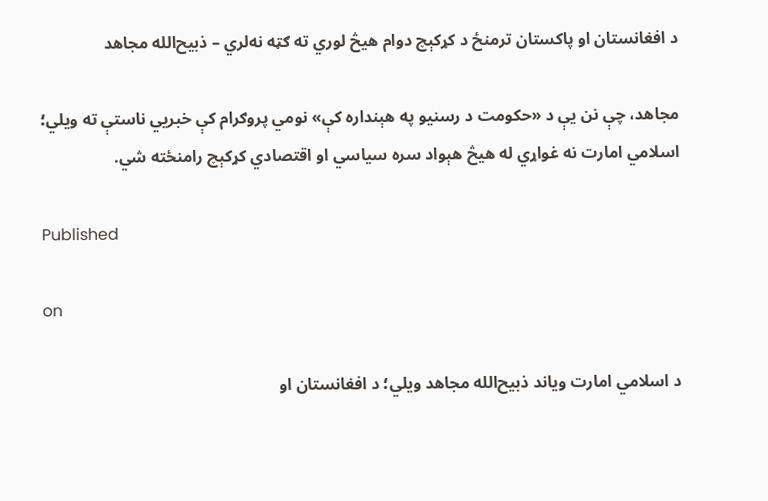د افغانستان او پاکستان ترمنځ د کړکېچ دوام هیڅ لوري ته ګټه نه‌لري – ذبیح‌الله مجاهد

مجاهد، چې نن یې د «حکومت د رسنیو په هېنداره کې» نومي پروګرام کې خبریي ناستې ته ویلي؛ اسلامي امارت نه غواړي له هیڅ هېواد سره سیاسي او اقتصادي کړکېچ رامنځته شي.

Published

on

د اسلامي امارت ویاند ذبیح‌الله مجاهد ویلي؛ د افغانستان او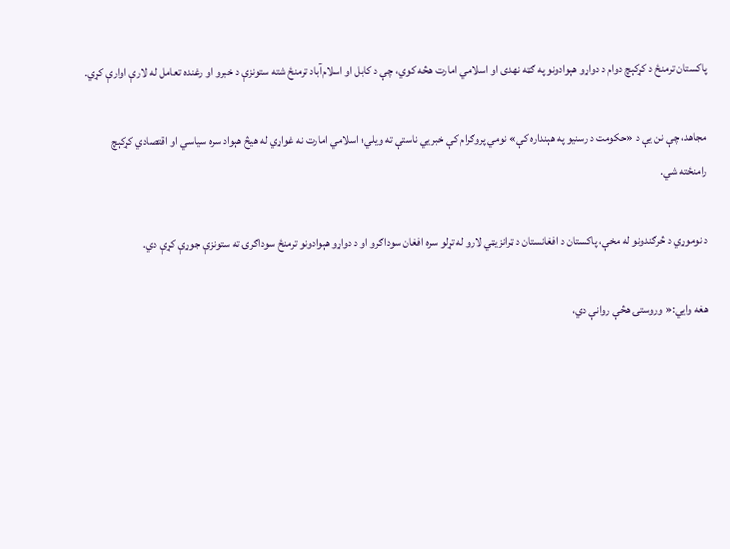پاکستان ترمنځ د کړکېچ دوام د دواړو هېوادونو په ګټه نهدی او اسلامي امارت هڅه کوي، چې د کابل او اسلام‌آباد ترمنځ شته ستونزې د خبرو او رغنده تعامل له لارې اوارې کړي.

مجاهد، چې نن یې د «حکومت د رسنیو په هېنداره کې» نومي پروګرام کې خبریي ناستې ته ویلي؛ اسلامي امارت نه غواړي له هیڅ هېواد سره سیاسي او اقتصادي کړکېچ رامنځته شي.

د نوموړي د څرګندونو له مخې، پاکستان د افغانستان د ټرانزیټي لارو له تړلو سره افغان سوداګرو او د دواړو هېوادونو ترمنځ سوداګرۍ ته ستونزې جوړې کړې دي.

هغه وایي:« وروستۍ هڅې روانې دي،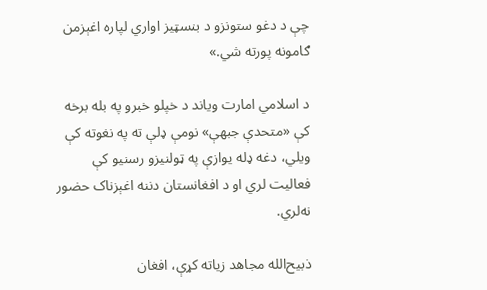چې د دغو ستونزو د بنسټیز اواري لپاره اغېزمن ګامونه پورته شي.»

د اسلامي امارت ویاند د خپلو خبرو په بله برخه کې «متحدې جبهې» نومې ډلې ته په نغوته کې ویلي، دغه ډله یوازې په ټولنیزو رسنیو کې فعالیت لري او د افغانستان دننه اغېزناک حضور نه‌لري.

ذبیح‌الله مجاهد زیاته کړې، افغان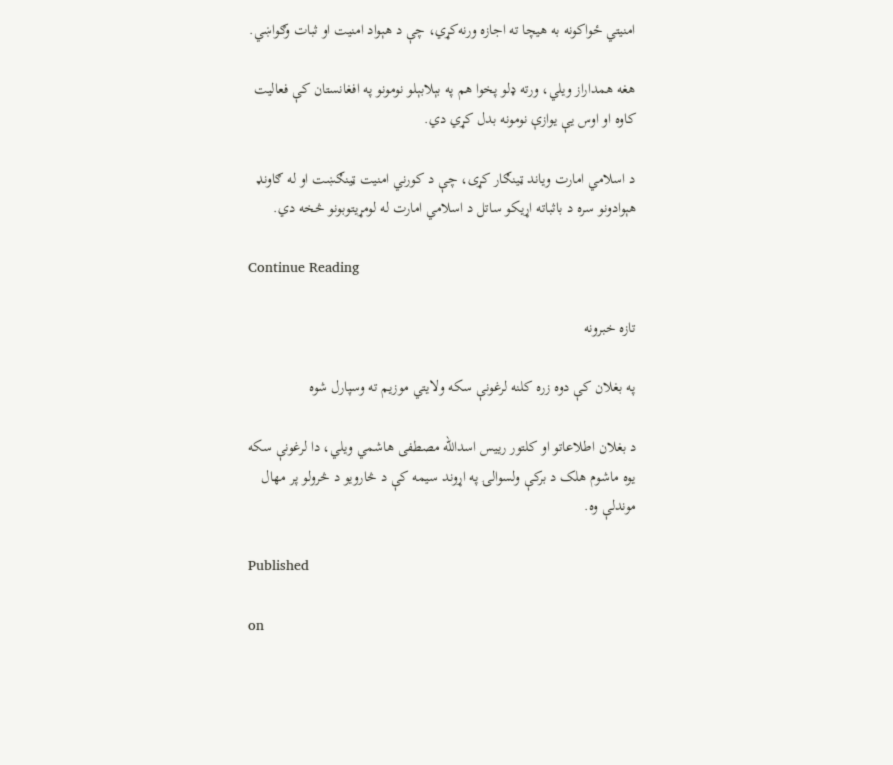امنیتي ځواکونه به هیچا ته اجازه ورنه‌کړي، چې د هېواد امنیت او ثبات وګواښي.

هغه همداراز ویلي، ورته ډلو پخوا هم په بېلابېلو نومونو په افغانستان کې فعالیت کاوه او اوس یې یوازې نومونه بدل کړي دي.

د اسلامي امارت ویاند ټینګار کړی، چې د کورني امنیت ټینګښت او له ګاونډ هېوادونو سره د باثباته اړیکو ساتل د اسلامي امارت له لومړیتوبونو څخه دي.

Continue Reading

تازه خبرونه

په بغلان کې دوه زره کلنه لرغونې سکه ولایتي موزیم ته وسپارل شوه

د بغلان اطلاعاتو او کلتور رییس اسدالله مصطفی هاشمي ویلي، دا لرغونې سکه یوه ماشوم هلک د برکې ولسوالۍ په اړوند سیمه کې د څارویو د څرولو پر مهال موندلې وه.

Published

on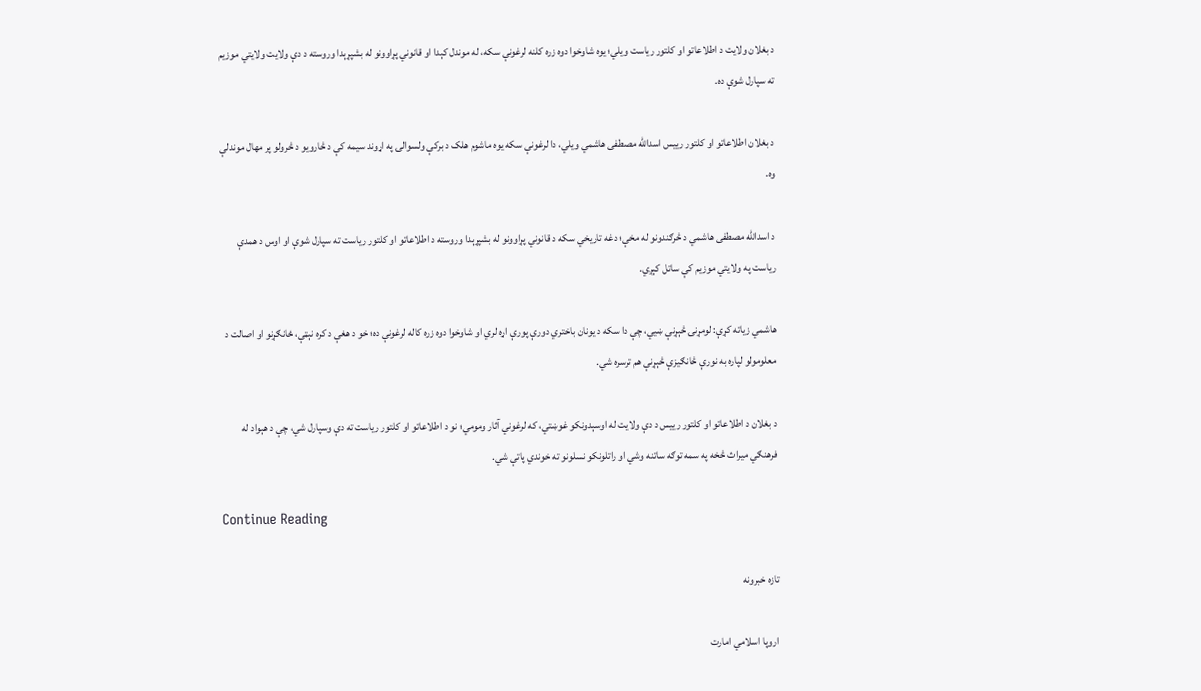د بغلان ولایت د اطلاعاتو او کلتور ریاست ویلي؛ یوه شاوخوا دوه زره کلنه لرغونې سکه، له موندل کېدا او قانوني پړاوونو له بشپړېدا وروسته د دې ولایت ولایتي موزیم ته سپارل شوې ده.

د بغلان اطلاعاتو او کلتور رییس اسدالله مصطفی هاشمي ویلي، دا لرغونې سکه یوه ماشوم هلک د برکې ولسوالۍ په اړوند سیمه کې د څارویو د څرولو پر مهال موندلې وه.

د اسدالله مصطفی هاشمي د څرګندونو له مخې؛ دغه تاریخي سکه د قانوني پړاوونو له بشپړېدا وروسته د اطلاعاتو او کلتور ریاست ته سپارل شوې او اوس د همدې ریاست په ولایتي موزیم کې ساتل کېږي.

هاشمي زیاته کړې: لومړنۍ څېړنې ښيي، چې دا سکه د یونان باختري دورې پورې اړه لري او شاوخوا دوه زره کاله لرغونې ده؛ خو د هغې د کره نېټې، ځانګړنو او اصالت د معلومولو لپاره به نورې څانګیزې څېړنې هم ترسره شي.

د بغلان د اطلاعاتو او کلتور رییس د دې ولایت له اوسېدونکو غوښتي، که لرغوني آثار ومومي؛ نو د اطلاعاتو او کلتور ریاست ته دې وسپارل شي، چې د هېواد له فرهنګي میراث څخه په سمه توګه ساتنه وشي او راتلونکو نسلونو ته خوندي پاتې شي.

Continue Reading

تازه خبرونه

اروپا اسلامي امارت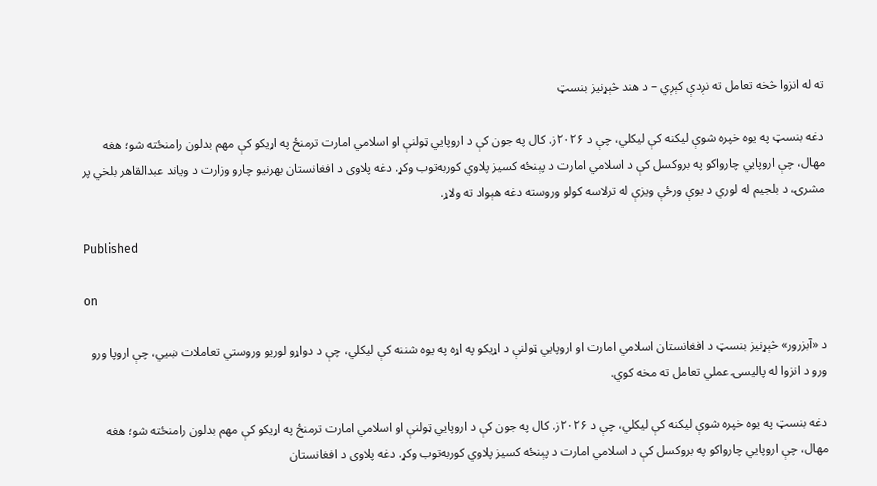ته له انزوا څخه تعامل ته نږدې کېږي – د هند څېړنیز بنسټ

دغه بنسټ په یوه خپره شوې لیکنه کې لیکلي، چې د ۲۰۲۶ز. کال په جون کې د اروپايي ټولنې او اسلامي امارت ترمنځ په اړیکو کې مهم بدلون رامنځته شو؛ هغه مهال، چې اروپايي چارواکو په بروکسل کې د اسلامي امارت د پېنځه کسیز پلاوي کوربه‌توب وکړ. دغه پلاوی د افغانستان بهرنیو چارو وزارت د ویاند عبدالقاهر بلخي پر مشرۍ، د بلجیم له لوري د یوې ورځې ویزې له ترلاسه کولو وروسته دغه هېواد ته ولاړ.

Published

on

د «آبزرور» څېړنیز بنسټ د افغانستان اسلامي امارت او اروپايي ټولنې د اړیکو په اړه په یوه شننه کې لیکلي، چې د دواړو لوریو وروستي تعاملات ښيي، چې اروپا ورو ورو د انزوا له پالیسۍ عملي تعامل ته مخه کوي.

دغه بنسټ په یوه خپره شوې لیکنه کې لیکلي، چې د ۲۰۲۶ز. کال په جون کې د اروپايي ټولنې او اسلامي امارت ترمنځ په اړیکو کې مهم بدلون رامنځته شو؛ هغه مهال، چې اروپايي چارواکو په بروکسل کې د اسلامي امارت د پېنځه کسیز پلاوي کوربه‌توب وکړ. دغه پلاوی د افغانستان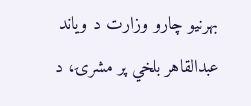بهرنیو چارو وزارت د ویاند عبدالقاهر بلخي پر مشرۍ، د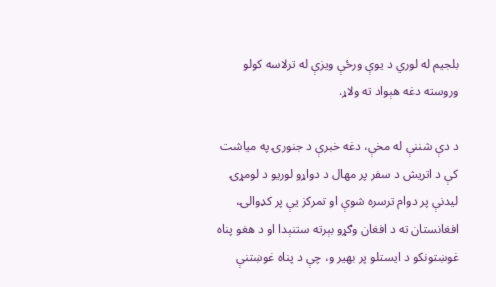بلجیم له لوري د یوې ورځې ویزې له ترلاسه کولو وروسته دغه هېواد ته ولاړ.

د دې شننې له مخې، دغه خبرې د جنورۍ په میاشت کې د اتریش د سفر پر مهال د دواړو لوریو د لومړۍ لیدنې پر دوام ترسره شوې او تمرکز یې پر کډوالۍ، افغانستان ته د افغان وګړو بېرته ستنېدا او د هغو پناه غوښتونکو د ایستلو پر بهیر و، چې د پناه غوښتنې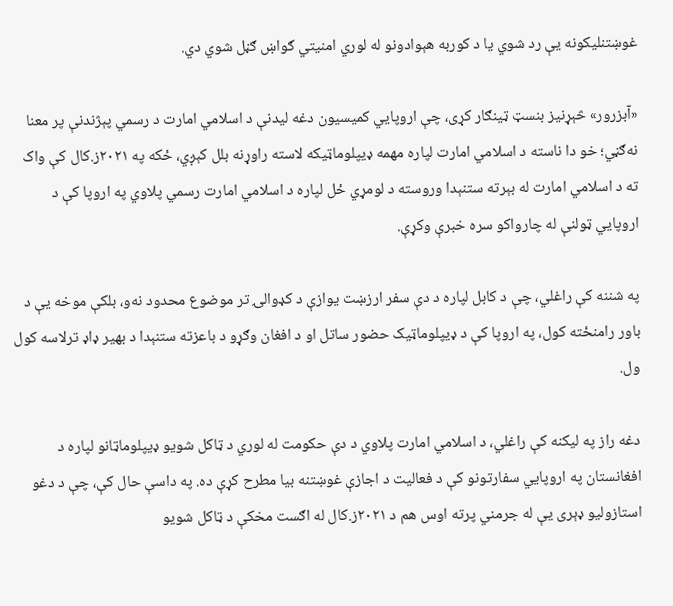غوښتنلیکونه یې رد شوي یا د کوربه هېوادونو له لوري امنیتي ګواښ ګڼل شوي دي.

«آبزرور» څېړنیز بنسټ ټینګار کړی، چې اروپايي کمیسیون دغه لیدنې د اسلامي امارت د رسمي پېژندنې پر معنا نه‌ګڼي؛ خو دا ناسته د اسلامي امارت لپاره مهمه ډیپلوماټیکه لاسته راوړنه بلل کېږي، ځکه په ۲۰۲۱ز.کال کې واک ته د اسلامي امارت له بېرته ستنېدا وروسته د لومړي ځل لپاره د اسلامي امارت رسمي پلاوي په اروپا کې د اروپايي ټولنې له چارواکو سره خبرې وکړې.

په شننه کې راغلي، چې د کابل لپاره د دې سفر ارزښت یوازې د کډوالۍ تر موضوع محدود نه‌و، بلکې موخه یې د باور رامنځته کول، په اروپا کې د ډیپلوماټیک حضور ساتل او د افغان وګړو د باعزته ستنېدا د بهیر ډاډ ترلاسه کول ول.

دغه راز په لیکنه کې راغلي، د اسلامي امارت پلاوي د دې حکومت له لوري د ټاکل شویو ډیپلوماټانو لپاره د افغانستان په اروپايي سفارتونو کې د فعالیت د اجازې غوښتنه بیا مطرح کړې ده. په داسې حال کې، چې د دغو استازولیو ډېری یې له جرمني پرته اوس هم د ۲۰۲۱ز.کال له اګست مخکې د ټاکل شویو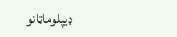ډیپلوماټانو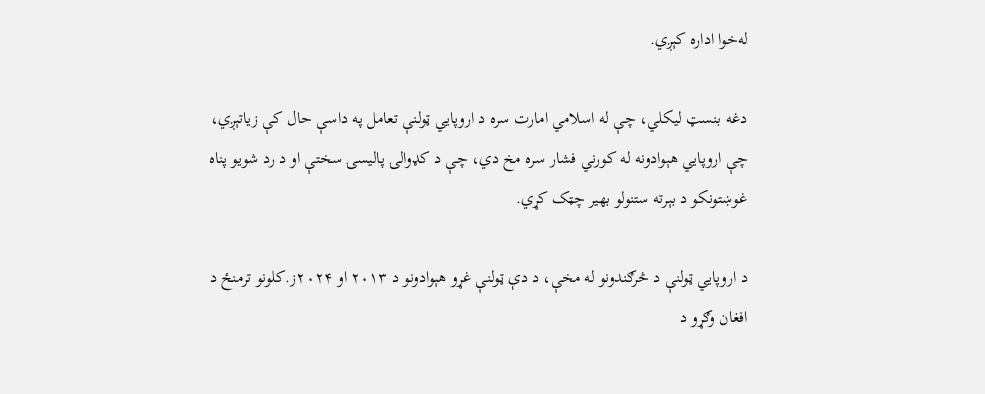له‌خوا اداره کېږي.

دغه بنسټ لیکلي، چې له اسلامي امارت سره د اروپايي ټولنې تعامل په داسې حال کې زیاتېږي، چې اروپايي هېوادونه له کورني فشار سره مخ دي، چې د کډوالۍ پالیسۍ سختې او د رد شویو پناه غوښتونکو د بېرته ستنولو بهیر چټک کړي.

د اروپايي ټولنې د څرګندونو له مخې، د دې ټولنې غړو هېوادونو د ۲۰۱۳ او ۲۰۲۴ز.کلونو ترمنځ د افغان وګړو د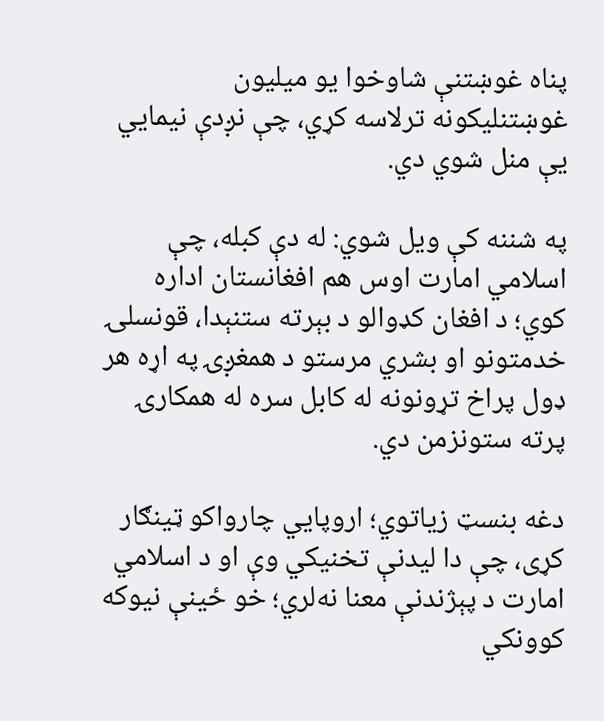پناه غوښتنې شاوخوا یو میلیون غوښتنلیکونه ترلاسه کړي، چې نږدې نیمايي یې منل شوي دي.

په شننه کې ویل شوي: له دې کبله، چې اسلامي امارت اوس هم افغانستان اداره کوي؛ د افغان کډوالو د بېرته ستنېدا، قونسلۍ خدمتونو او بشري مرستو د همغږۍ په اړه هر ډول پراخ تړونونه له کابل سره له همکارۍ پرته ستونزمن دي.

دغه بنسټ زیاتوي؛ اروپايي چارواکو ټینګار کړی، چې دا لیدنې تخنیکي وې او د اسلامي امارت د پېژندنې معنا نه‌لري؛ خو ځینې نیوکه کوونکي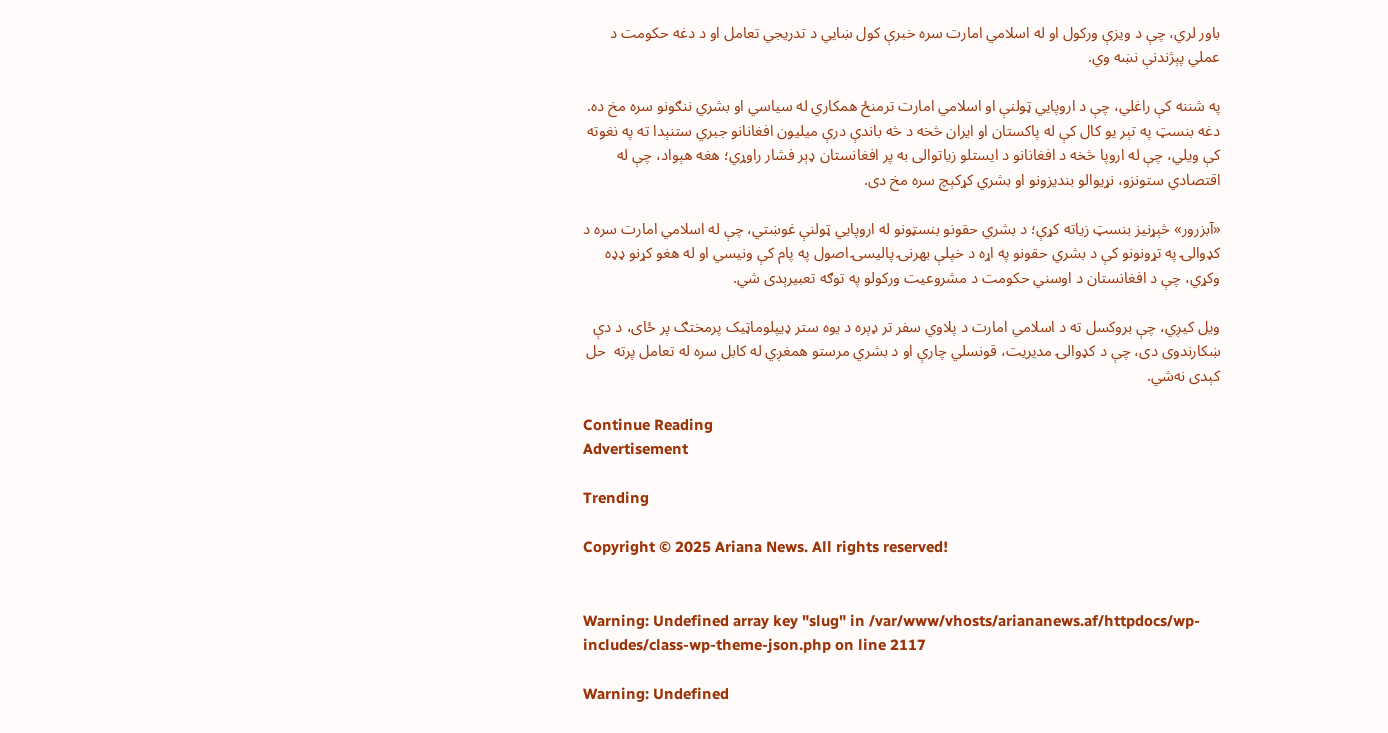باور لري، چې د ویزې ورکول او له اسلامي امارت سره خبرې کول ښايي د تدریجي تعامل او د دغه حکومت د عملي پېژندنې نښه وي.

په شننه کې راغلي، چې د اروپايي ټولنې او اسلامي امارت ترمنځ همکاري له سیاسي او بشري ننګونو سره مخ ده. دغه بنسټ په تېر یو کال کې له پاکستان او ایران څخه د څه باندې درې میلیون افغانانو جبري ستنېدا ته په نغوته کې ویلي، چې له اروپا څخه د افغانانو د ایستلو زیاتوالی به پر افغانستان ډېر فشار راوړي؛ هغه هېواد، چې له اقتصادي ستونزو، نړیوالو بندیزونو او بشري کړکېچ سره مخ دی.

«آبزرور» څېړنیز بنسټ زیاته کړې؛ د بشري حقونو بنسټونو له اروپايي ټولنې غوښتي، چې له اسلامي امارت سره د کډوالۍ په تړونونو کې د بشري حقونو په اړه د خپلې بهرنۍ پالیسۍ اصول په پام کې ونیسي او له هغو کړنو ډډه وکړي، چې د افغانستان د اوسني حکومت د مشروعیت ورکولو په توګه تعبیرېدی شي.

ویل کیږي، چې بروکسل ته د اسلامي امارت د پلاوي سفر تر ډېره د یوه ستر ډیپلوماټیک پرمختګ پر ځای، د دې ښکارندوی دی، چې د کډوالۍ مدیریت، قونسلي چارې او د بشري مرستو همغږي له کابل سره له تعامل پرته  حل کېدی نه‌شي.

Continue Reading
Advertisement

Trending

Copyright © 2025 Ariana News. All rights reserved!


Warning: Undefined array key "slug" in /var/www/vhosts/ariananews.af/httpdocs/wp-includes/class-wp-theme-json.php on line 2117

Warning: Undefined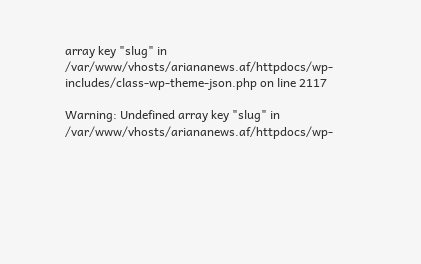array key "slug" in /var/www/vhosts/ariananews.af/httpdocs/wp-includes/class-wp-theme-json.php on line 2117

Warning: Undefined array key "slug" in /var/www/vhosts/ariananews.af/httpdocs/wp-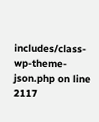includes/class-wp-theme-json.php on line 2117